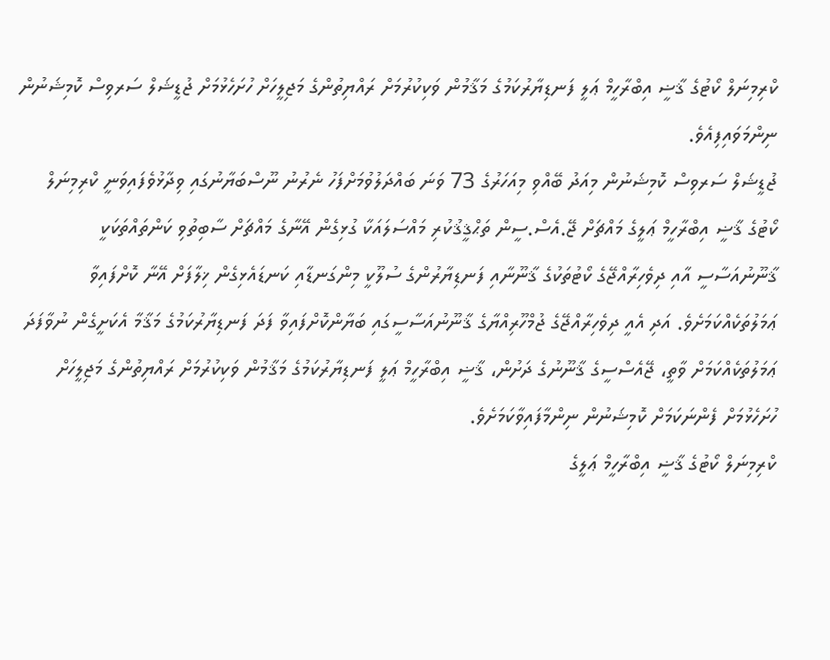ކްރިމިނަލް ކޯޓުގެ ޤާޟީ އިބްރާހީމް ޢަލީ ފަނޑިޔާރުކަމުގެ މަޤާމުން ވަކިކުރުމަށް ރައްޔިތުންގެ މަޖިލީހަށް ހުށަހެޅުމަށް ޖުޑީޝަލް ސަރވިސް ކޮމިޝަނުން ނިންމަވައިފިއެވެ.
ޖުޑީޝަލް ސަރވިސް ކޮމިޝަނުން މިއަދު ބޭއްވި މިއަހަރުގެ 73 ވަނަ ބައްދަލުވުމަށްފަހު ނެރުނު ނޫސްބަޔާނުގައި ވިދާޅުވެފައިވަނީ ކްރިމިނަލް ކޯޓުގެ ޤާޟީ އިބްރާހީމް ޢަލީގެ މައްޗަށް ޖޭ.އެސް.ސީން ތަޙްޤީޤުކުރި މައްސަލައަކާ ގުޅިގެން އޭނާގެ މައްޗަށް ސާބިތުވި ކަންތައްތަކަކީ ޤާނޫނުއަސާސީ އާއި ދިވެހިރާއްޖޭގެ ކޯޓުތަކުގެ ޤާނޫނާއި ފަނޑިޔާރުންގެ ސުލޫކީ މިންގަނޑާއި ކަނޑައެޅިގެން ޚިލާފަށް އޭނާ ކޮށްފައިވާ ޢަމަލުތަކެއްކަމަށެވެ. އަދި އެއީ ދިވެހިރާއްޖޭގެ ޖުމްހޫރިއްޔާގެ ޤާނޫނުއަސާސީގައި ބަޔާންކޮށްފައިވާ ފަދަ ފަނޑިޔާރުކަމުގެ މަޤާމާ އެކަށީގެން ނުވާފަދަ ޢަމަލުތަކެއްކަމަށް ވާތީ، ޖޭއެސްސީގެ ޤާނޫނުގެ ދަށުން، ޤާޟީ އިބްރާހީމް ޢަލީ ފަނޑިޔާރުކަމުގެ މަޤާމުން ވަކިކުރުމަށް ރައްޔިތުންގެ މަޖިލީހަށް ހުށަހެޅުމަށް ފެންނަކަމަށް ކޮމިޝަނުން ނިންމާފައިވާކަމަށެވެ.
ކްރިމިނަލް ކޯޓުގެ ޤާޟީ އިބްރާހީމް ޢަލީގެ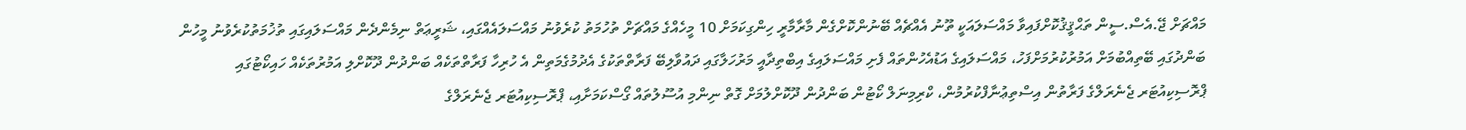މައްޗަށް ޖޭ.އެސް.ސީން ތަޙްޤީޤުކޮށްފައިވާ މައްސަލައަކީ ތޫނު އެއްޗެއް ބޭނުންކޮށްގެން މާރާމާރީ ހިންގިކަމަށް 10 މީހެއްގެ މައްޗަށް ތުހުމަތު ކުރެވުނު މައްސަލައެއްގައި، ޝަރީޢަތް ނިމެންދެން މައްސަލައިގައި ތުޚުމަތުކުރެވުނު މީހުން ބަންދުގައި ބޭތިއްބުމަށް އަމުރުކުރުމަށްފަހު، މައްސަލައިގެ އަޑުއެހުންތައް ފެށި މައްސަލައިގެ އިބްތިދާއީ މަރުހަލާގައި ދައުވާލިބޭ ފަރާތްތަކުގެ އެދުމުގެމަތިން އެ ހުރިހާ ފަރާތްތަކެއް ބަންދުން ދޫކޮށްލި އަމުރުތަކެއް ހައިކޯޓުގައި ޕްރޮސިކިއުޓަރ ޖެނެރަލްގެ ފަރާތުން އިސްތިޢުނާފްކުރުމުން، ކްރިމިނަލް ކޯޓުން ބަންދުން ދޫކޮށްލުމަށް ގޮތް ނިންމި އުސޫލުތައް ގޯސްކަމަށާއި، ޕްރޮސިކިއުޓަރ ޖެނެރަލްގެ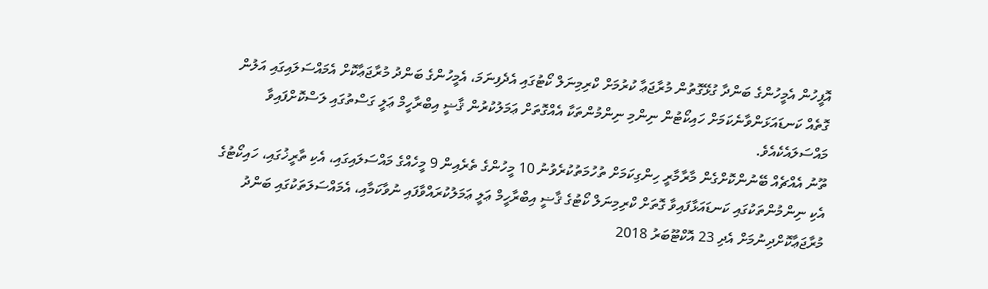އޮފީހުން އެމީހުންގެ ބަންދާ ގުޅޭގޮތުން މުރާޖަޢާ ކުރުމަށް ކްރިމިނަލް ކޯޓުގައި އެދެފިނަމަ، އެމީހުންގެ ބަންދު މުރާޖަޢާކޮށް އެމައްސަލައިގައި އަލުން ގޮތެއް ކަނޑައަޅަންވާނެކަމަށް ހައިކޯޓުން ނިންމި ނިންމުންތަކާ އެއްގޮތަށް ޢަމަލުކުރުން ޤާޟީ އިބްރާހީމް ޢަލީ ގަސްތުގައި ލަސްކޮށްފައިވާ މައްސަލައެކެއެވެ.
ތޫނު އެއްޗެއް ބޭނުންކޮށްގެން މާރާމާރީ ހިންގިކަމަށް ތުހުމަތުކުރެވުނު 10 މީހުންގެ ތެރެއިން 9 މީހެއްގެ މައްސަލައިގައި، އެކި ތާރީޚުގައި، ހައިކޯޓުގެ އެކި ނިންމުންތަކުގައި ކަނޑައަޅާފައިވާ ގޮތަށް ކްރިމިނަލް ކޯޓުގެ ޤާޟީ އިބްރާހީމް ޢަލީ ޢަމަލުކުރައްވާފައި ނުވާކަމާއި، އެމައްސަލަތަކުގައި ބަންދު މުރާޖަޢާކޮށްދިނުމަށް އެދި 23 އޮކްޓޫބަރު 2018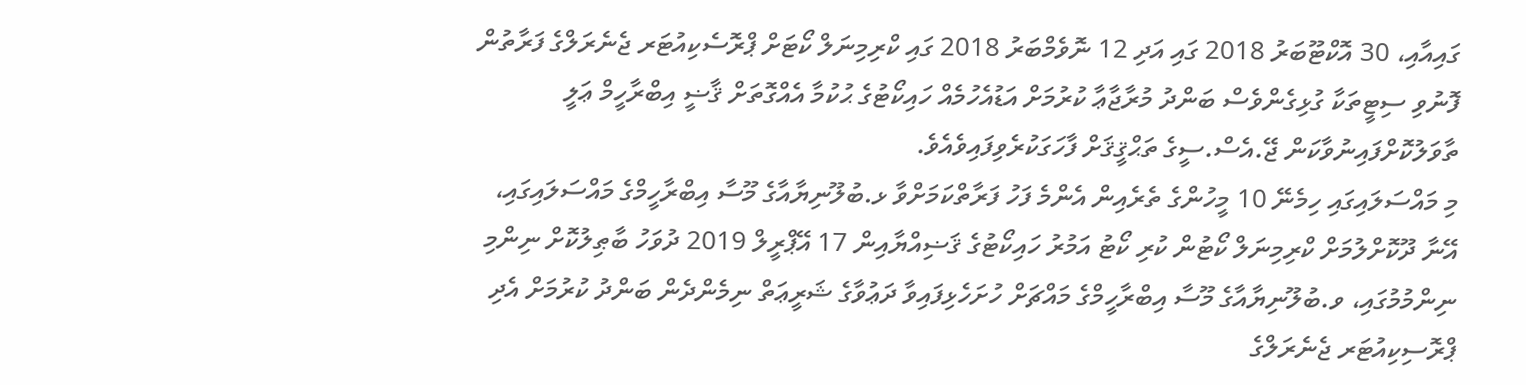ގައިއާއި، 30 އޮކްޓޫބަރު 2018 ގައި އަދި 12 ނޮވެމްބަރު 2018 ގައި ކްރިމިނަލް ކޯޓަށް ޕްރޮސެކިއުޓަރ ޖެނެރަލްގެ ފަރާތުން ފޮނުވި ސިޓީތަކާ ގުޅިގެންވެސް ބަންދު މުރާޖާޢާ ކުރުމަށް އަޑުއެހުމެއް ހައިކޯޓުގެ ޙުކުމާ އެއްގޮތަށް ޤާޟީ އިބްރާހީމް ޢަލީ ތާވަލުކޮށްފައިނުވާކަން ޖޭ.އެސް.ސީގެ ތަޙްޤީޤަށް ފާހަގަކުރެވިފައިވެއެވެ.
މި މައްސަލައިގައި ހިމެނޭ 10 މީހުންގެ ތެރެއިން އެންމެ ފަހު ފަރާތްކަމަށްވާ ޅ.ބުލޫނިޔާއާގެ މޫސާ އިބްރާހީމްގެ މައްސަލައިގައި، އޭނާ ދޫކޮށްލުމަށް ކްރިމިނަލް ކޯޓުން ކުރި ކޯޓު އަމުރު ހައިކޯޓުގެ ޤަޟިއްޔާއިން 17 އޭޕްރީލް 2019 ދުވަހު ބާޠިލުކޮށް ނިންމި ނިންމުމުގައި، ވ.ބުލޫނިޔާއާގެ މޫސާ އިބްރާހީމްގެ މައްޗަށް ހުށަހެޅިފައިވާ ދަޢުވާގެ ޝަރީޢަތް ނިމެންދެން ބަންދު ކުރުމަށް އެދި ޕްރޮސިކިއުޓަރ ޖެނެރަލްގެ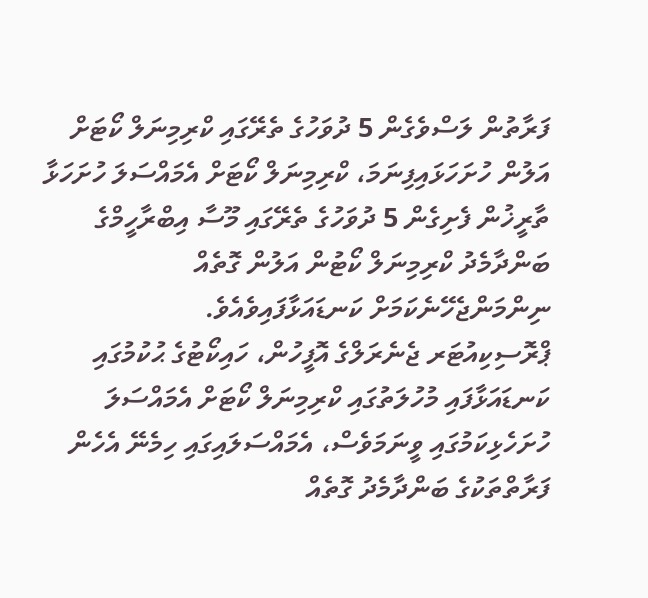ފަރާތުން ލަސްވެގެން 5 ދުވަހުގެ ތެރޭގައި ކްރިމިނަލް ކޯޓަށް އަލުން ހުށަހަޅައިފިނަމަ، ކްރިމިނަލް ކޯޓަށް އެމައްސަލަ ހުށަހަޅާ ތާރީޚުން ފެށިގެން 5 ދުވަހުގެ ތެރޭގައި މޫސާ އިބްރާހީމްގެ ބަންދާމެދު ކްރިމިނަލް ކޯޓުން އަލުން ގޮތެއް ނިންމަންޖެހޭނެކަމަށް ކަނޑައަޅާފައިވެއެވެ.
ޕްރޮސިކިއުޓަރ ޖެނެރަލްގެ އޮފީހުން، ހައިކޯޓުގެ ޙުކުމުގައި ކަނޑައަޅާފައި މުހުލަތުގައި ކްރިމިނަލް ކޯޓަށް އެމައްސަލަ ހުށަހެޅިކަމުގައި ވީނަމަވެސް، އެމައްސަލައިގައި ހިމެނޭ އެހެން ފަރާތްތަކުގެ ބަންދާމެދު ގޮތެއް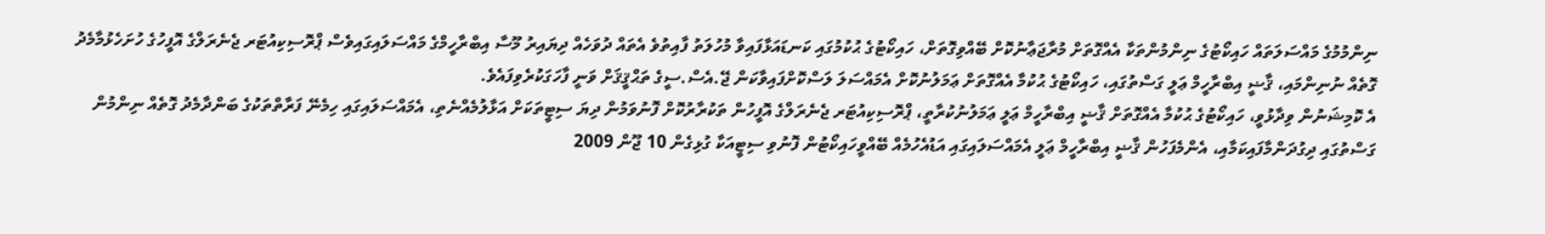ނިންމުމުގެ މައްސަލަތައް ހައިކޯޓުގެ ނިންމުންތަކާ އެއްގޮތަށް މުރާޖަޢާނުކޮށް ބޭއްވިގޮތަށް، ހައިކޯޓުގެ ޙުކުމުގައި ކަނޑައަޅާފައިވާ މުހުލަތު ފާއިތުވެ އެތައް ދުވަހެއް ދިޔައިރު މޫސާ އިބްރާހީމްގެ މައްސަލައިގައިވެސް ޕްރޮސިކިއުޓަރ ޖެނެރަލްގެ އޮފީހުގެ ހުށަހެޅުމާމެދު ގޮތެއް ނުނިންމައި، ޤާޟީ އިބްރާހީމް ޢަލީ ގަސްތުގައި، ހައިކޯޓުގެ ޙުކުމާ އެއްގޮތަށް ޢަމަލުނުކޮށް އެމައްސަލަ ލަސްކޮށްފައިވާކަން ޖޭ.އެސް.ސީގެ ތަޙްޤީޤަށް ވަނީ ފާހަގަކުރެވިފައެވެ.
އެ ކޮމިޝަނުން ވިދާޅުވީ، ހައިކޯޓުގެ ޙުކުމާ އެއްގޮތަށް ޤާޟީ އިބްރާހީމް ޢަލީ ޢަމަލުނުކުރާތީ، ޕްރޮސިކިއުޓަރ ޖެނެރަލްގެ އޮފީހުން ތަކުރާރުކޮށް ފޮނުވަމުން ދިޔަ ސިޓީތަކަށް އަޅާލުމެއްނެތި، އެމައްސަލައިގައި ހިމެނޭ ފަރާތްތަކުގެ ބަންދާމެދު ގޮތެއް ނިންމުން ގަސްތުގައި ދިގުދަންމާފައިކަމާއި، އެންމެފަހުން ޤާޟީ އިބްރާހީމް ޢަލީ އެމައްސަލައިގައި އަޑުއެހުމެއް ބޭއްވީހައިކޯޓުން ފޮނުވި ސިޓީއަކާ ގުޅިގެން 10 ޖޫން 2009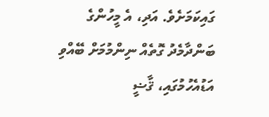ގައިކަމަށެވެ. އަދި، އެ މީހުންގެ ބަންދާމެދު ގޮތެއް ނިންމުމަށް ބޭއްވި އަޑުއެހުމުގައި، ޤާޟީ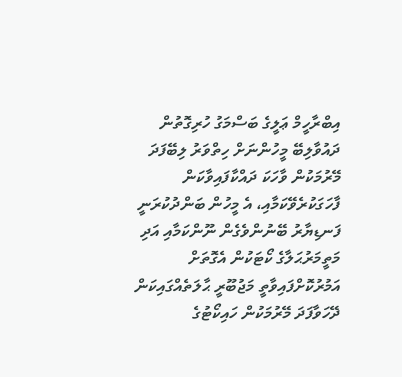އިބްރާހީމް ޢަލީގެ ބަސްމަގު ހުރިގޮތުން ދައުވާލިބޭ މީހުންނަށް ހިތްވަރު ލިބޭފަދަ މޭރުމަކުން ވާހަކަ ދައްކާފައިވާކަން ފާހަގަކުރެވޭކަމާއި، އެ މީހުން ބަންދުކުރަނީ ފަނޑިޔާރު ބޭނުންވެގެން ނޫންކަމާއި އަދި މަތީމަރުޙަލާގެ ކޯޓަކުން އެގޮތަށް އަމުރުކޮށްފައިވާތީ މަޖުބޫރީ ޙާލަތެއްގައިކަން ދޭހަވާފަދަ މޭރުމަކުން ހައިކޯޓުގެ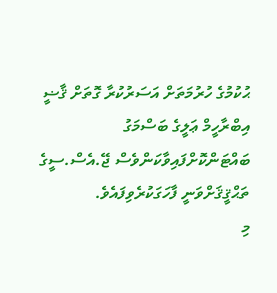ޙުކުމުގެ ހުރުމަތަށް އަސަރުކުރާ ގޮތަށް ޤާޟީ އިބްރާހީމް ޢަލީގެ ބަސްމަގު ބައްޓަންކޮށްފައިވާކަންވެސް ޖޭ.އެސް.ސީގެ ތަޙްޤީޤަށްވަނީ ފާހަގަކުރެވިފައެވެ.
މި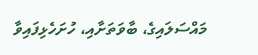މައްސަލައިގެ، ބާވަތަށާއި، ހުށަހެޅިފައިވާ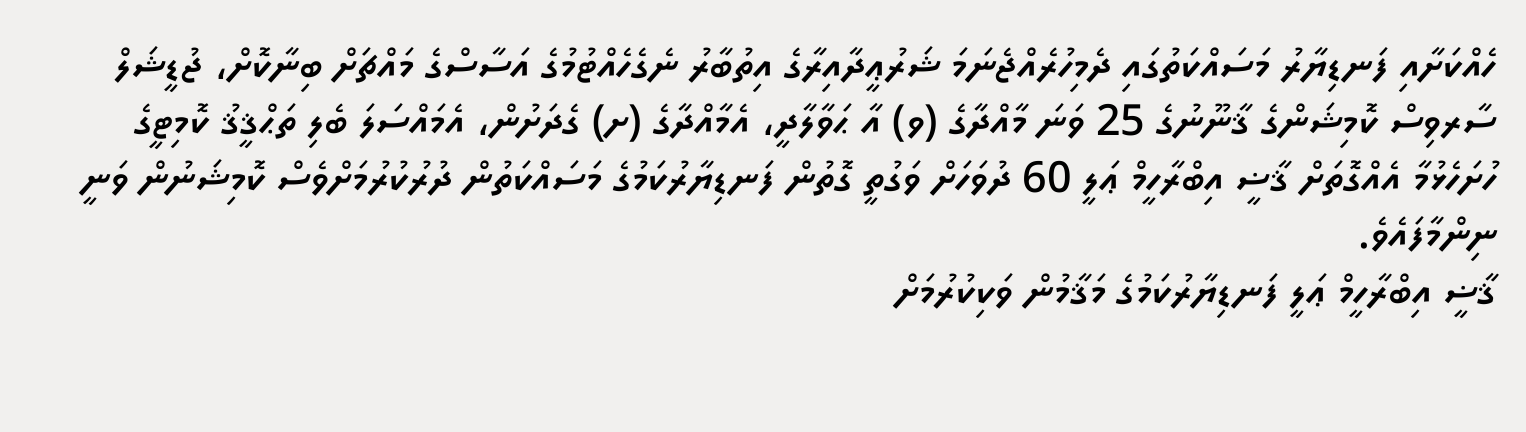ހެއްކަށާއި ފަނޑިޔާރު މަސައްކަތުގައި ދެމިހުރެއްޖެނަމަ ޝަރުޢީދާއިރާގެ އިތުބާރު ނެގެހެއްޓުމުގެ އަސާސްގެ މައްޗަށް ބިނާކޮށް، ޖުޑީޝަލް ސާރވިސް ކޮމިޝަންގެ ޤާނޫނުގެ 25 ވަނަ މާއްދާގެ (ވ) އާ ޙަވާލާދީ، އެމާއްދާގެ (ށ) ގެދަށުން، އެމައްސަލަ ބެލި ތަޙްޤީޤު ކޮމިޓީގެ ހުށަހެޅުމާ އެއްގޮތަށް ޤާޟީ އިބްރާހީމް ޢަލީ 60 ދުވަހަށް ވަގުތީ ގޮތުން ފަނޑިޔާރުކަމުގެ މަސައްކަތުން ދުރުކުރުމަށްވެސް ކޮމިޝަނުން ވަނީ ނިންމާފައެވެ.
ޤާޟީ އިބްރާހީމް ޢަލީ ފަނޑިޔާރުކަމުގެ މަޤާމުން ވަކިކުރުމަށް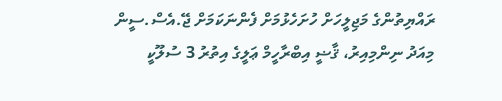ރައްޔިތުންގެ މަޖިލީހަށް ހުށަހެޅުމަށް ފެންނަކަމަށް ޖޭ.އެސް.ސީން މިއަދު ނިންމިއިރު، ޤާޟީ އިބްރާހީމް ޢަލީގެ އިތުރު 3 ސުލޫކީ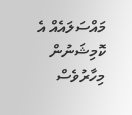މައްސަލައެއް އެ ކޮމިޝަނުން މިހާރުވެސް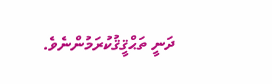ދަނީ ތަޙްޤީޤުކުރަމުންނެވެ.